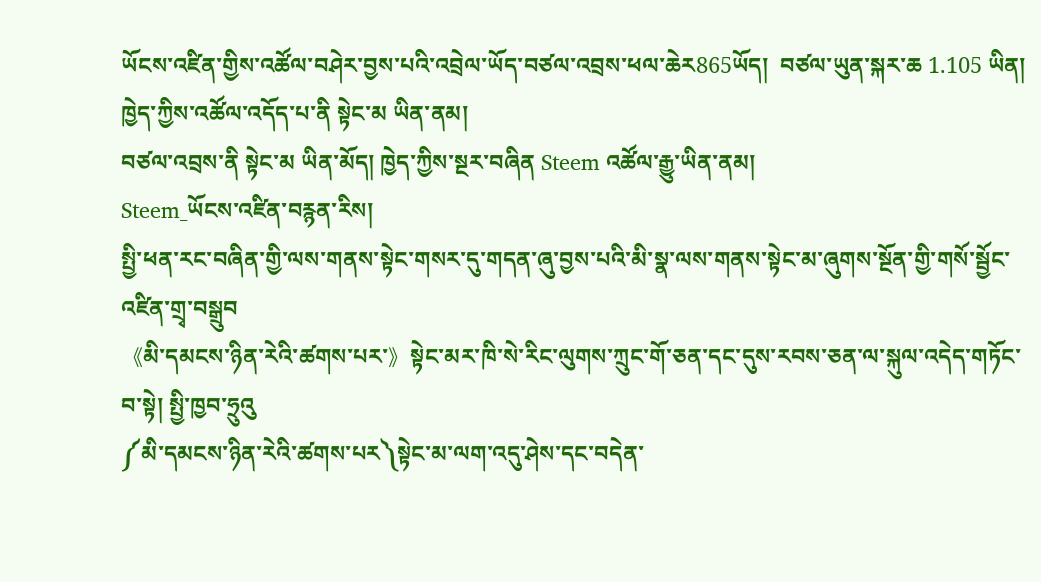ཡོངས་འཛིན་གྱིས་འཚོལ་བཤེར་བྱས་པའི་འབྲེལ་ཡོད་བཙལ་འབྲས་ཕལ་ཆེར865ཡོད།  བཙལ་ཡུན་སྐར་ཆ 1.105 ཡིན།
ཁྱེད་ཀྱིས་འཚོལ་འདོད་པ་ནི སྟེང་མ ཡིན་ནམ།
བཙལ་འབྲས་ནི སྟེང་མ ཡིན་མོད། ཁྱེད་ཀྱིས་སྔར་བཞིན Steem འཚོལ་རྒྱུ་ཡིན་ནམ།
Steem_ཡོངས་འཛིན་བརྙན་རིས།
སྤྱི་ཕན་རང་བཞིན་གྱི་ལས་གནས་སྟེང་གསར་དུ་གདན་ཞུ་བྱས་པའི་མི་སྣ་ལས་གནས་སྟེང་མ་ཞུགས་སྔོན་གྱི་གསོ་སྦྱོང་འཛིན་གྲྭ་བསྒྲུབ
《མི་དམངས་ཉིན་རེའི་ཚགས་པར་》སྟེང་མར་ཁི་སེ་རིང་ལུགས་ཀྲུང་གོ་ཅན་དང་དུས་རབས་ཅན་ལ་སྐུལ་འདེད་གཏོང་བ་སྟེ། སྤྱི་ཁྱབ་ཧྲུའུ
༼མི་དམངས་ཉིན་རེའི་ཚགས་པར༽སྟེང་མ་ལག་འདུ་ཤེས་དང་བདེན་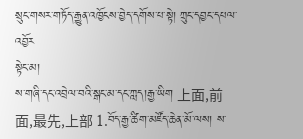སྲུང་གསར་གཏོད་རྒྱུན་འཁྱོངས་བྱེད་དགོས་པ་སྟེ། ཀྲུང་དབྱང་དཔལ་འབྱོར
སྟེང་མ།
ས་གཞི་དང་འབྲེལ་བའི་སྒང་མ་དང་ཀླད།རྒྱ་ཡིག 上面,前面,最先,上部 1.བོད་རྒྱ་ཚིག་མཛོད་ཆེན་མོ་ལས། ས་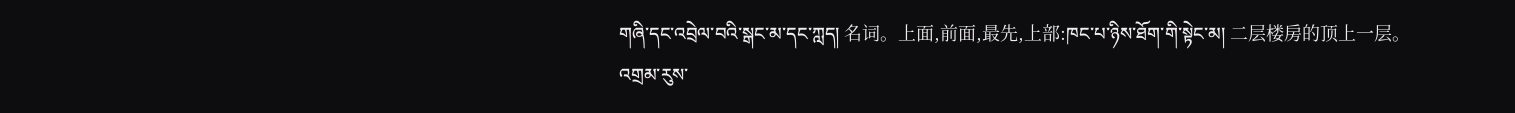གཞི་དང་འབྲེལ་བའི་སྒང་མ་དང་ཀླད། 名词。上面,前面,最先,上部:ཁང་པ་ཉིས་ཐོག་གི་སྟེང་མ། 二层楼房的顶上一层。
འགྲམ་རུས་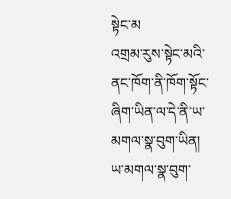སྟེང་མ
འགྲམ་རུས་སྟེང་མའི་ནང་ཁོག་ནི་ཁོག་སྟོང་ཞིག་ཡིན་ལ་དེ་ནི་ཡ་མགལ་སྣ་བུག་ཡིན། ཡ་མགལ་སྣ་བུག་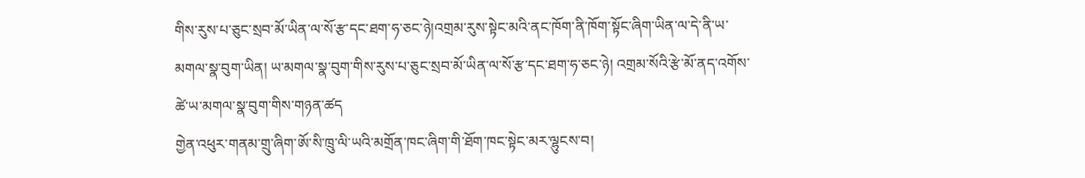གིས་རུས་པ་ཅུང་སྲབ་མོ་ཡིན་ལ་སོ་རྩ་དང་ཐག་ཧ་ཅང་ཉེ།འགྲམ་རུས་སྟེང་མའི་ནང་ཁོག་ནི་ཁོག་སྟོང་ཞིག་ཡིན་ལ་དེ་ནི་ཡ་མགལ་སྣ་བུག་ཡིན། ཡ་མགལ་སྣ་བུག་གིས་རུས་པ་ཅུང་སྲབ་མོ་ཡིན་ལ་སོ་རྩ་དང་ཐག་ཧ་ཅང་ཉེ། འགྲམ་སོའི་རྩེ་མོ་ནད་འགོས་ཚེ་ཡ་མགལ་སྣ་བུག་གིས་གཉན་ཚད
གྱེན་འཕུར་གནམ་གྲུ་ཞིག་ཨོ་སི་ཁྲུ་ལི་ཡའི་མགྲོན་ཁང་ཞིག་གི་ཐོག་ཁང་སྟེང་མར་ལྷུངས་བ།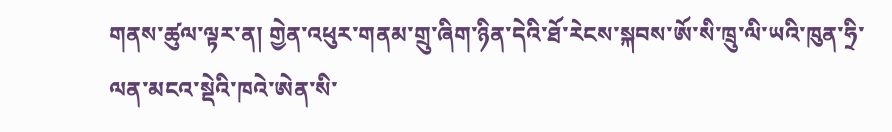གནས་ཚུལ་ལྟར་ན། གྱེན་འཕུར་གནམ་གྲུ་ཞིག་ཉིན་དེའི་ཐོ་རེངས་སྐབས་ཨོ་སི་ཁྲུ་ལི་ཡའི་ཁུན་ཧྲི་ལན་མངའ་སྡེའི་ཁའེ་ཨེན་སི་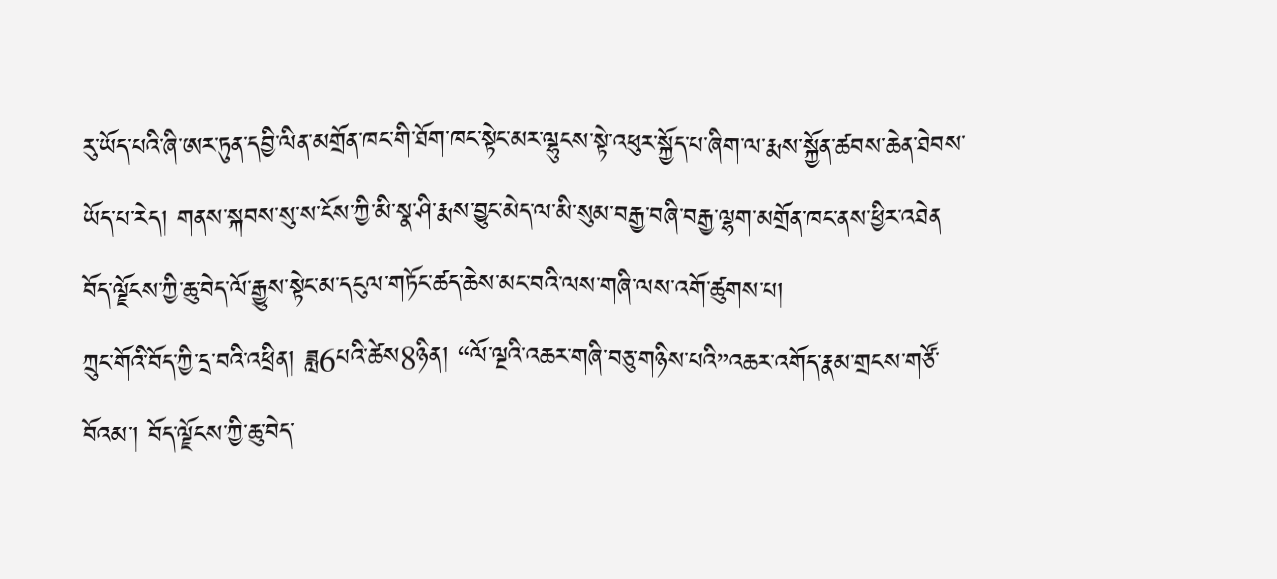རུ་ཡོད་པའི་ཞི་ཨར་ཏུན་དབྱི་ལིན་མགྲོན་ཁང་གི་ཐོག་ཁང་སྟེང་མར་ལྷུངས་སྟེ་འཕུར་སྐྱོད་པ་ཞིག་ལ་རྨས་སྐྱོན་ཚབས་ཆེན་ཐེབས་ཡོད་པ་རེད། གནས་སྐབས་སུ་ས་ངོས་ཀྱི་མི་སྣ་ཤི་རྨས་བྱུང་མེད་ལ་མི་སུམ་བརྒྱ་བཞི་བརྒྱ་ལྷག་མགྲོན་ཁང་ནས་ཕྱིར་འཐེན
བོད་ལྗོངས་ཀྱི་ཆུ་བེད་ལོ་རྒྱུས་སྟེང་མ་དངུལ་གཏོང་ཚད་ཆེས་མང་བའི་ལས་གཞི་ལས་འགོ་ཚུགས་པ།
ཀྲུང་གོའི་བོད་ཀྱི་དྲ་བའི་འཕྲིན། ཟླ6པའི་ཚེས8ཉིན། “ལོ་ལྔའི་འཆར་གཞི་བཅུ་གཉིས་པའི”འཆར་འགོད་རྣམ་གྲངས་གཙོ་བོའམ་། བོད་ལྗོངས་ཀྱི་ཆུ་བེད་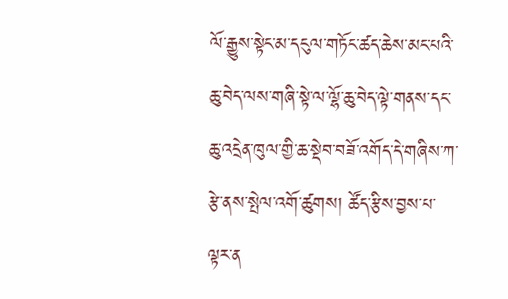ལོ་རྒྱུས་སྟེང་མ་དངུལ་གཏོང་ཚད་ཆེས་མང་པའི་ཆུ་བེད་ལས་གཞི་སྟེ་ལ་ལྷོ་ཆུ་བེད་ལྟེ་གནས་དང་ཆུ་འདྲེན་ཁུལ་གྱི་ཆ་སྡེབ་བཟོ་འགོད་དེ་གཞིས་ཀ་རྩེ་ནས་སྤེལ་འགོ་ཚུགས། ཚོད་རྩིས་བྱས་པ་ལྟར་ན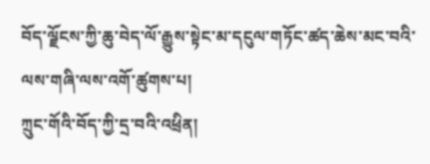བོད་ལྗོངས་ཀྱི་ཆུ་བེད་ལོ་རྒྱུས་སྟེང་མ་དངུལ་གཏོང་ཚད་ཆེས་མང་བའི་ལས་གཞི་ལས་འགོ་ཚུགས་པ།
ཀྲུང་གོའི་བོད་ཀྱི་དྲ་བའི་འཕྲིན།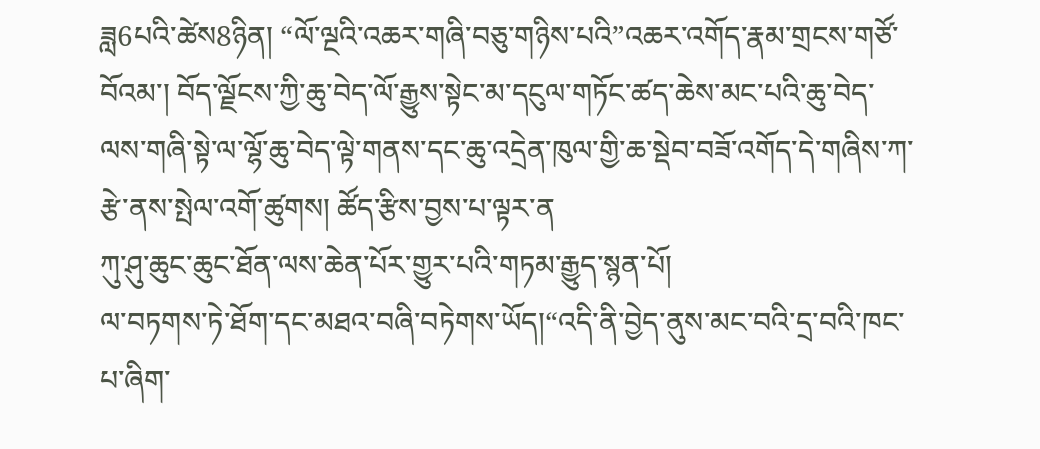ཟླ6པའི་ཚེས8ཉིན། “ལོ་ལྔའི་འཆར་གཞི་བཅུ་གཉིས་པའི”འཆར་འགོད་རྣམ་གྲངས་གཙོ་བོའམ་། བོད་ལྗོངས་ཀྱི་ཆུ་བེད་ལོ་རྒྱུས་སྟེང་མ་དངུལ་གཏོང་ཚད་ཆེས་མང་པའི་ཆུ་བེད་ལས་གཞི་སྟེ་ལ་ལྷོ་ཆུ་བེད་ལྟེ་གནས་དང་ཆུ་འདྲེན་ཁུལ་གྱི་ཆ་སྡེབ་བཟོ་འགོད་དེ་གཞིས་ཀ་རྩེ་ནས་སྤེལ་འགོ་ཚུགས། ཚོད་རྩིས་བྱས་པ་ལྟར་ན
ཀུ་ཤུ་ཆུང་ཆུང་ཐོན་ལས་ཆེན་པོར་གྱུར་པའི་གཏམ་རྒྱུད་སྙན་པོ།
ལ་བཏགས་ཏེ་ཐོག་དང་མཐའ་བཞི་བཏེགས་ཡོད།“འདི་ནི་བྱེད་ནུས་མང་བའི་དྲ་བའི་ཁང་པ་ཞིག་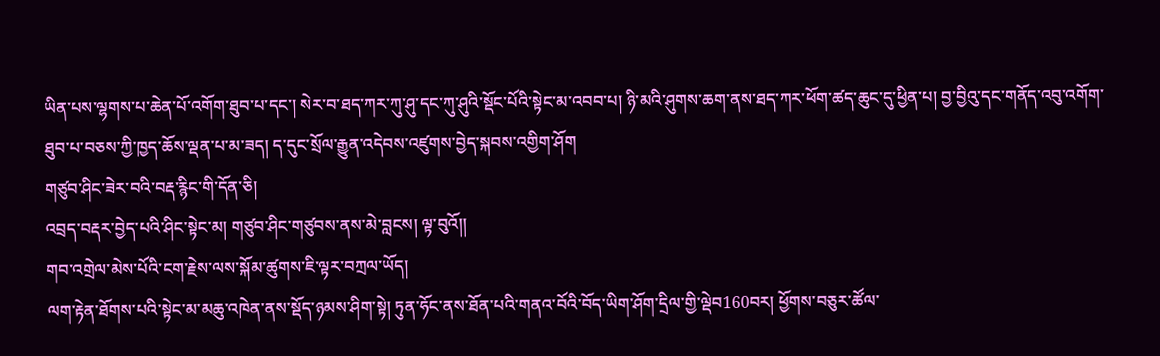ཡིན་པས་ལྷགས་པ་ཆེན་པོ་འགོག་ཐུབ་པ་དང་། སེར་བ་ཐད་ཀར་ཀུ་ཤུ་དང་ཀུ་ཤུའི་སྡོང་པོའི་སྟེང་མ་འབབ་པ། ཉི་མའི་ཤུགས་ཆག་ནས་ཐད་ཀར་ཕོག་ཚད་ཆུང་དུ་ཕྱིན་པ། བྱ་བྱིའུ་དང་གནོད་འབུ་འགོག་ཐུབ་པ་བཅས་ཀྱི་ཁྱད་ཆོས་ལྡན་པ་མ་ཟད། ད་དུང་སྲོལ་རྒྱུན་འདེབས་འཛུགས་བྱེད་སྐབས་འགྱིག་ཤོག
གཙུབ་ཤིང་ཟེར་བའི་བརྡ་རྙིང་གི་དོན་ཅི།
འབྲད་བརྡར་བྱེད་པའི་ཤིང་སྟེང་མ། གཙུབ་ཤིང་གཙུབས་ནས་མེ་བླངས། ལྟ་བུའོ།།
གབ་འགྲེལ་མེས་པོའི་ངག་རྗེས་ལས་སྐོམ་ཚུགས་ཇི་ལྟར་བཀྲལ་ཡོད།
ལག་རྟེན་ཐོགས་པའི་སྟེང་མ་མཆུ་འཁེན་ནས་སྡོད་ཉམས་ཤིག་སྟེ། ཏུན་ཧོང་ནས་ཐོན་པའི་གནའ་བོའི་བོད་ཡིག་ཤོག་དྲིལ་གྱི་ལྡེབ160བར། ཕྱོགས་བཅུར་ཚོལ་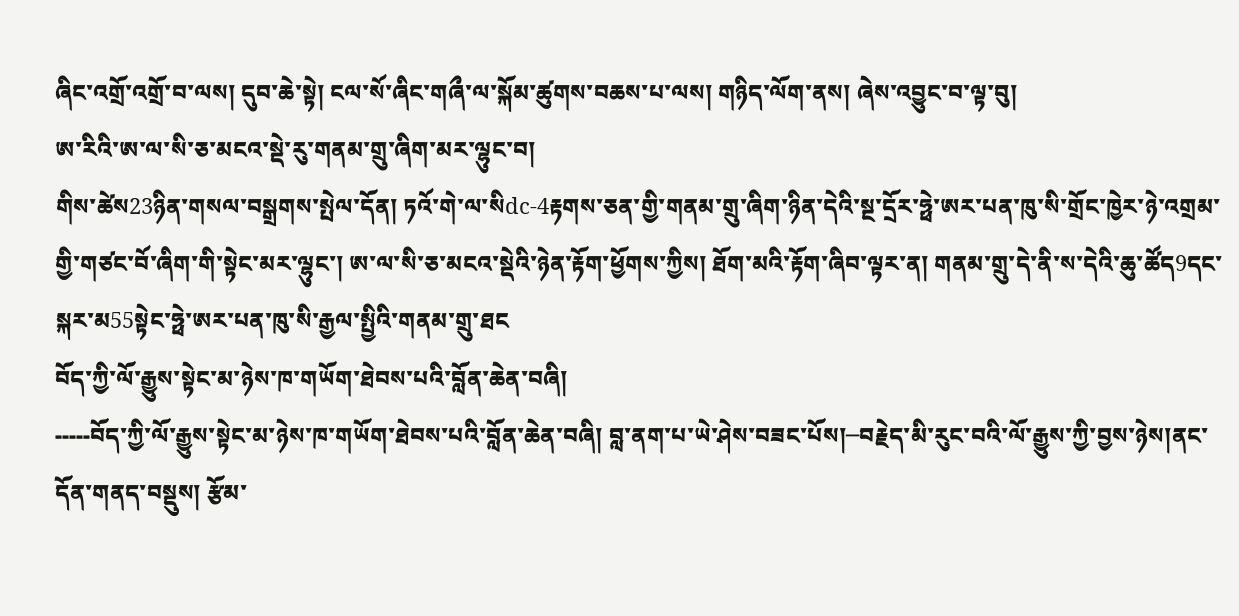ཞིང་འགྲོ་འགྲོ་བ་ལས། དུབ་ཆེ་སྟེ། ངལ་སོ་ཞིང་གཞྀ་ལ་སྐོམ་ཚུགས་བཆས་པ་ལས། གཉིད་ལོག་ནས། ཞེས་འབྱུང་བ་ལྟ་བུ།
ཨ་རིའི་ཨ་ལ་སི་ཅ་མངའ་སྡེ་རུ་གནམ་གྲུ་ཞིག་མར་ལྷུང་བ།
གིས་ཚེས23ཉིན་གསལ་བསྒྲགས་སྤེལ་དོན། ཏའོ་གེ་ལ་སིdc-4རྟགས་ཅན་གྱི་གནམ་གྲུ་ཞིག་ཉིན་དེའི་སྔ་དྲོར་ཧྥེ་ཨར་པན་ཁུ་སི་གྲོང་ཁྱེར་ཉེ་འགྲམ་གྱི་གཙང་བོ་ཞིག་གི་སྟེང་མར་ལྷུང་། ཨ་ལ་སི་ཅ་མངའ་སྡེའི་ཉེན་རྟོག་ཕྱོགས་ཀྱིས། ཐོག་མའི་རྟོག་ཞིབ་ལྟར་ན། གནམ་གྲུ་དེ་ནི་ས་དེའི་ཆུ་ཚོད9དང་སྐར་མ55སྟེང་ཧྥེ་ཨར་པན་ཁུ་སི་རྒྱལ་སྤྱིའི་གནམ་གྲུ་ཐང
བོད་ཀྱི་ལོ་རྒྱུས་སྟེང་མ་ཉེས་ཁ་གཡོག་ཐེབས་པའི་བློན་ཆེན་བཞི།
-----བོད་ཀྱི་ལོ་རྒྱུས་སྟེང་མ་ཉེས་ཁ་གཡོག་ཐེབས་པའི་བློན་ཆེན་བཞི། བླ་ནག་པ་ཡེ་ཤེས་བཟང་པོས།─བརྗེད་མི་རུང་བའི་ལོ་རྒྱུས་ཀྱི་བྱས་ཉེས།ནང་དོན་གནད་བསྡུས། རྩོམ་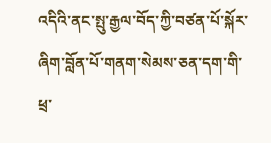འདིའི་ནང་སྤུ་རྒྱལ་བོད་ཀྱི་བཙན་པོ་སྐོར་ཞིག་བློན་པོ་གནག་སེམས་ཅན་དག་གི་ཕྲ་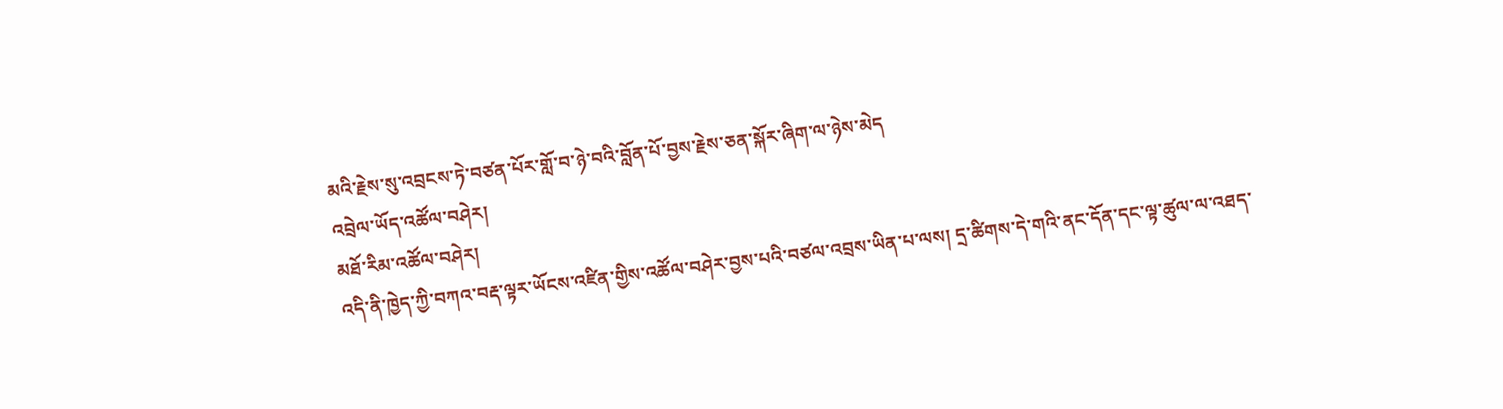མའི་རྗེས་སུ་འབྲངས་ཏེ་བཙན་པོར་གློ་བ་ཉེ་བའི་བློན་པོ་བྱས་རྗེས་ཅན་སྐོར་ཞིག་ལ་ཉེས་མེད
འབྲེལ་ཡོད་འཚོལ་བཤེར།
མཐོ་རིམ་འཚོལ་བཤེར།
འདི་ནི་ཁྱེད་ཀྱི་བཀའ་བརྡ་ལྟར་ཡོངས་འཛིན་གྱིས་འཚོལ་བཤེར་བྱས་པའི་བཙལ་འབྲས་ཡིན་པ་ལས། དྲ་ཚིགས་དེ་གའི་ནང་དོན་དང་ལྟ་ཚུལ་ལ་འཐད་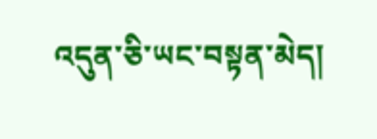འདུན་ཅི་ཡང་བསྟན་མེད།